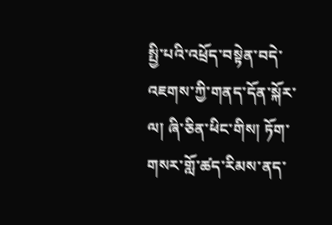སྤྱི་པའི་འཕྲོད་བསྟེན་བདེ་འཇགས་ཀྱི་གནད་དོན་སྐོར་ལ། ཞི་ཅིན་ཕིང་གིས། ཏོག་གསར་གློ་ཚད་རིམས་ནད་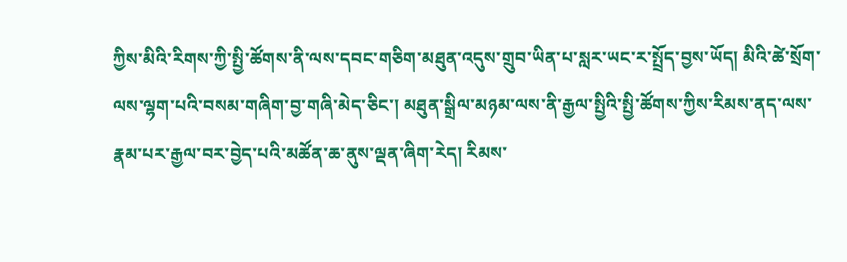ཀྱིས་མིའི་རིགས་ཀྱི་སྤྱི་ཚོགས་ནི་ལས་དབང་གཅིག་མཐུན་འདུས་གྲུབ་ཡིན་པ་སླར་ཡང་ར་སྤྲོད་བྱས་ཡོད། མིའི་ཚེ་སྲོག་ལས་ལྷག་པའི་བསམ་གཞིག་བྱ་གཞི་མེད་ཅིང་། མཐུན་སྒྲིལ་མཉམ་ལས་ནི་རྒྱལ་སྤྱིའི་སྤྱི་ཚོགས་ཀྱིས་རིམས་ནད་ལས་རྣམ་པར་རྒྱལ་བར་བྱེད་པའི་མཚོན་ཆ་ནུས་ལྡན་ཞིག་རེད། རིམས་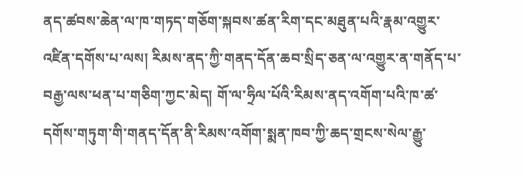ནད་ཚབས་ཆེན་ལ་ཁ་གཏད་གཅོག་སྐབས་ཚན་རིག་དང་མཐུན་པའི་རྣམ་འགྱུར་འཛིན་དགོས་པ་ལས། རིམས་ནད་ཀྱི་གནད་དོན་ཆབ་སྲིད་ཅན་ལ་འགྱུར་ན་གནོད་པ་བརྒྱ་ལས་ཕན་པ་གཅིག་ཀྱང་མེད། གོ་ལ་ཧྲིལ་པོའི་རིམས་ནད་འགོག་པའི་ཁ་ཚ་དགོས་གཏུག་གི་གནད་དོན་ནི་རིམས་འགོག་སྨན་ཁབ་ཀྱི་ཆད་གྲངས་སེལ་རྒྱུ་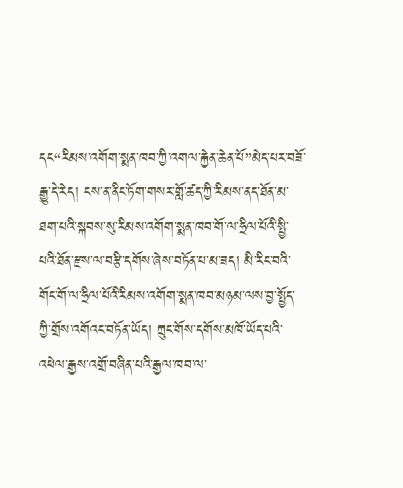དང“རིམས་འགོག་སྨན་ཁབ་ཀྱི་འགལ་རྐྱེན་ཆེན་པོ”མེད་པར་བཟོ་རྒྱུ་དེ་རེད། ངས་ན་ནིང་ཏོག་གསར་གློ་ཚད་ཀྱི་རིམས་ནད་ཐོན་མ་ཐག་པའི་སྐབས་སུ་རིམས་འགོག་སྨན་ཁབ་གོ་ལ་ཧྲིལ་པོའི་སྤྱི་པའི་ཐོན་རྫས་ལ་བརྩི་དགོས་ཞེས་བཏོན་པ་མ་ཟད། མི་རིང་བའི་གོང་གོ་ལ་ཧྲིལ་པོའི་རིམས་འགོག་སྨན་ཁབ་མཉམ་ལས་བྱ་སྤྱོད་ཀྱི་གྲོས་འགོའང་བཏོན་ཡོད། ཀྲུང་གོས་དགོས་མཁོ་ཡོད་པའི་འཕེལ་རྒྱས་འགྲོ་བཞིན་པའི་རྒྱལ་ཁབ་ལ་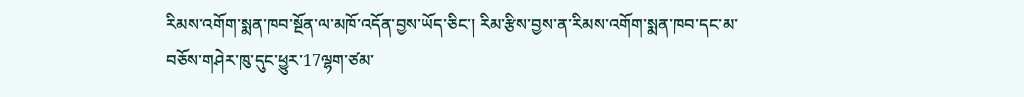རིམས་འགོག་སྨན་ཁབ་སྔོན་ལ་མཁོ་འདོན་བྱས་ཡོད་ཅིང་། རིམ་རྩིས་བྱས་ན་རིམས་འགོག་སྨན་ཁབ་དང་མ་བཅོས་གཤེར་ཁུ་དུང་ཕྱུར་17ལྷག་ཙམ་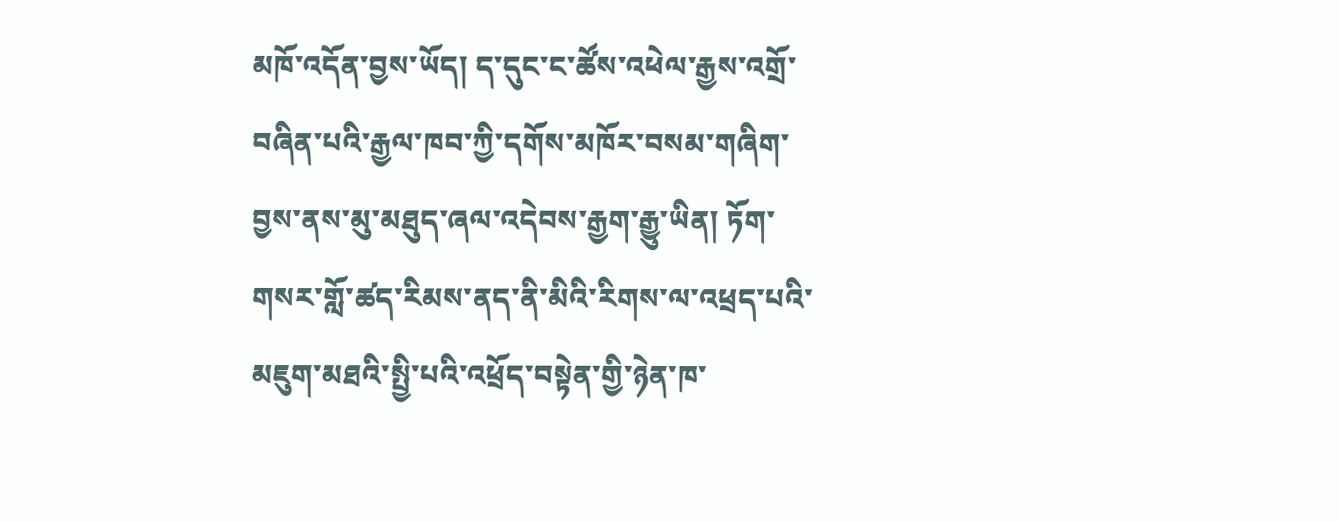མཁོ་འདོན་བྱས་ཡོད། ད་དུང་ང་ཚོས་འཕེལ་རྒྱས་འགྲོ་བཞིན་པའི་རྒྱལ་ཁབ་ཀྱི་དགོས་མཁོར་བསམ་གཞིག་བྱས་ནས་མུ་མཐུད་ཞལ་འདེབས་རྒྱག་རྒྱུ་ཡིན། ཏོག་གསར་གློ་ཚད་རིམས་ནད་ནི་མིའི་རིགས་ལ་འཕྲད་པའི་མཇུག་མཐའི་སྤྱི་པའི་འཕྲོད་བསྟེན་གྱི་ཉེན་ཁ་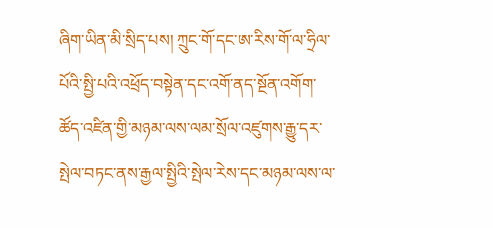ཞིག་ཡིན་མི་སྲིད་པས། ཀྲུང་གོ་དང་ཨ་རིས་གོ་ལ་ཧྲིལ་པོའི་སྤྱི་པའི་འཕྲོད་བསྟེན་དང་འགོ་ནད་སྔོན་འགོག་ཚོད་འཛིན་གྱི་མཉམ་ལས་ལམ་སྲོལ་འཛུགས་རྒྱུ་དར་སྤེལ་བཏང་ནས་རྒྱལ་སྤྱིའི་སྤེལ་རེས་དང་མཉམ་ལས་ལ་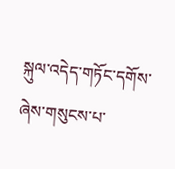སྐུལ་འདེད་གཏོང་དགོས་ཞེས་གསུངས་པ་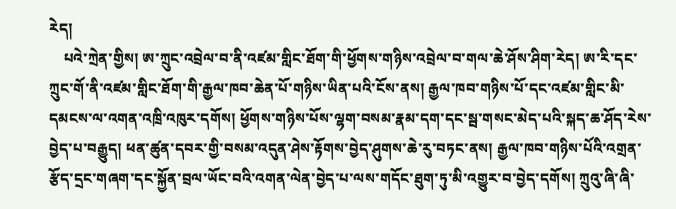རེད།
    པའེ་ཀྲེན་གྱིས། ཨ་ཀྲུང་འབྲེལ་བ་ནི་འཛམ་གླིང་ཐོག་གི་ཕྱོགས་གཉིས་འབྲེལ་བ་གལ་ཆེ་ཤོས་ཤིག་རེད། ཨ་རི་དང་ཀྲུང་གོ་ནི་འཛམ་གླིང་ཐོག་གི་རྒྱལ་ཁབ་ཆེན་པོ་གཉིས་ཡིན་པའི་ངོས་ནས། རྒྱལ་ཁབ་གཉིས་པོ་དང་འཛམ་གླིང་མི་དམངས་ལ་འགན་འཁྲི་འཁུར་དགོས། ཕྱོགས་གཉིས་པོས་ལྷག་བསམ་རྣམ་དག་དང་སྦ་གསང་མེད་པའི་སྐད་ཆ་ཤོད་རེས་བྱེད་པ་བརྒྱུད། ཕན་ཚུན་དབར་གྱི་བསམ་འདུན་ཤེས་རྟོགས་བྱེད་ཤུགས་ཆེ་རུ་བཏང་ནས། རྒྱལ་ཁབ་གཉིས་པོའི་འགྲན་རྩོད་དྲང་གཞག་དང་སྐྱོན་བྲལ་ཡོང་བའི་འགན་ལེན་བྱེད་པ་ལས་གདོང་ཐུག་ཏུ་མི་འགྱུར་བ་བྱེད་དགོས། ཀྲུའུ་ཞི་ཞི་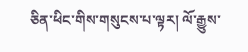ཅིན་ཕིང་གིས་གསུངས་པ་ལྟར། ལོ་རྒྱུས་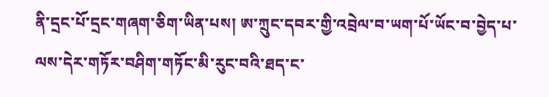ནི་དྲང་པོ་དྲང་གཞག་ཅིག་ཡིན་པས། ཨ་ཀྲུང་དབར་གྱི་འབྲེལ་བ་ཡག་པོ་ཡོང་བ་བྱེད་པ་ལས་དེར་གཏོར་བཤིག་གཏོང་མི་རུང་བའི་ཐད་ང་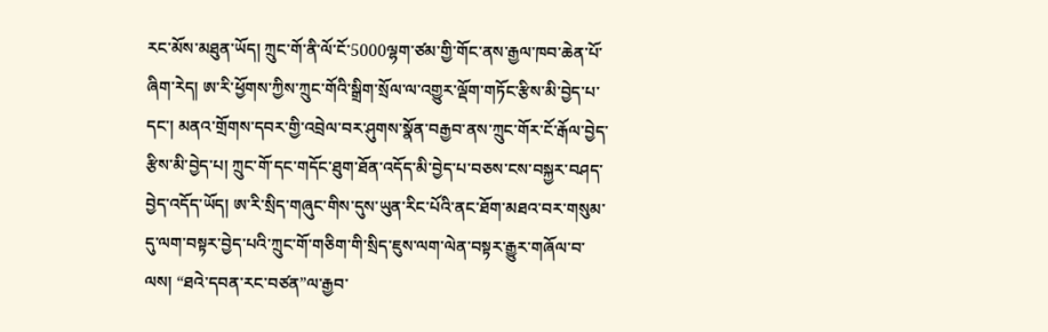རང་མོས་མཐུན་ཡོད། ཀྲུང་གོ་ནི་ལོ་ངོ་5000ལྷག་ཙམ་གྱི་གོང་ནས་རྒྱལ་ཁབ་ཆེན་པོ་ཞིག་རེད། ཨ་རི་ཕྱོགས་ཀྱིས་ཀྲུང་གོའི་སྒྲིག་སྲོལ་ལ་འགྱུར་ལྡོག་གཏོང་རྩིས་མི་བྱེད་པ་དང་། མནའ་གྲོགས་དབར་གྱི་འབྲེལ་བར་ཤུགས་སྣོན་བརྒྱབ་ནས་ཀྲུང་གོར་ངོ་རྒོལ་བྱེད་རྩིས་མི་བྱེད་པ། ཀྲུང་གོ་དང་གདོང་ཐུག་ཐོན་འདོད་མི་བྱེད་པ་བཅས་ངས་བསྐྱར་བཤད་བྱེད་འདོད་ཡོད། ཨ་རི་སྲིད་གཞུང་གིས་དུས་ཡུན་རིང་པོའི་ནང་ཐོག་མཐའ་བར་གསུམ་དུ་ལག་བསྟར་བྱེད་པའི་ཀྲུང་གོ་གཅིག་གི་སྲིད་ཇུས་ལག་ལེན་བསྟར་རྒྱུར་གཞོལ་བ་ལས། “ཐའེ་དབན་རང་བཙན”ལ་རྒྱབ་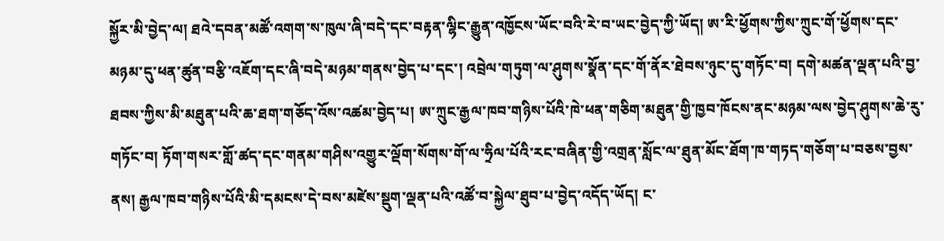སྐྱོར་མི་བྱེད་ལ། ཐའེ་དབན་མཚོ་འགག་ས་ཁུལ་ཞི་བདེ་དང་བརྟན་ལྷིང་རྒྱུན་འཁྱོངས་ཡོང་བའི་རེ་བ་ཡང་བྱེད་ཀྱི་ཡོད། ཨ་རི་ཕྱོགས་ཀྱིས་ཀྲུང་གོ་ཕྱོགས་དང་མཉམ་དུ་ཕན་ཚུན་བརྩི་འཇོག་དང་ཞི་བདེ་མཉམ་གནས་བྱེད་པ་དང་། འབྲེལ་གཏུག་ལ་ཤུགས་སྣོན་དང་གོ་ནོར་ཐེབས་ཉུང་དུ་གཏོང་བ། དགེ་མཚན་ལྡན་པའི་བྱ་ཐབས་ཀྱིས་མི་མཐུན་པའི་ཆ་ཐག་གཅོད་འོས་འཚམ་བྱེད་པ། ཨ་ཀྲུང་རྒྱལ་ཁབ་གཉིས་པོའི་ཁེ་ཕན་གཅིག་མཐུན་གྱི་ཁྱབ་ཁོངས་ནང་མཉམ་ལས་བྱེད་ཤུགས་ཆེ་རུ་གཏོང་བ། ཏོག་གསར་གློ་ཚད་དང་གནམ་གཤིས་འགྱུར་ལྡོག་སོགས་གོ་ལ་ཧྲིལ་པོའི་རང་བཞིན་གྱི་འགྲན་སློང་ལ་ཐུན་མོང་ཐོག་ཁ་གཏད་གཅོག་པ་བཅས་བྱས་ནས། རྒྱལ་ཁབ་གཉིས་པོའི་མི་དམངས་དེ་བས་མཛེས་སྡུག་ལྡན་པའི་འཚོ་བ་སྐྱེལ་ཐུབ་པ་བྱེད་འདོད་ཡོད། ང་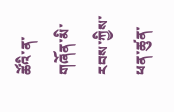ཚོའི་ན་གཞོན་མི་རབས་ཀྱིས་ཕན་ཚུན་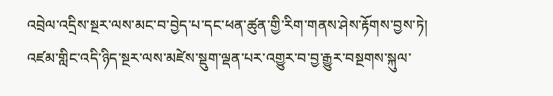འབྲེལ་འདྲིས་སྔར་ལས་མང་བ་བྱེད་པ་དང་ཕན་ཚུན་གྱི་རིག་གནས་ཤེས་རྟོགས་བྱས་ཏེ། འཛམ་གླིང་འདི་ཉིད་སྔར་ལས་མཛེས་སྡུག་ལྡན་པར་འགྱུར་བ་བྱ་རྒྱུར་བསྔགས་སྐུལ་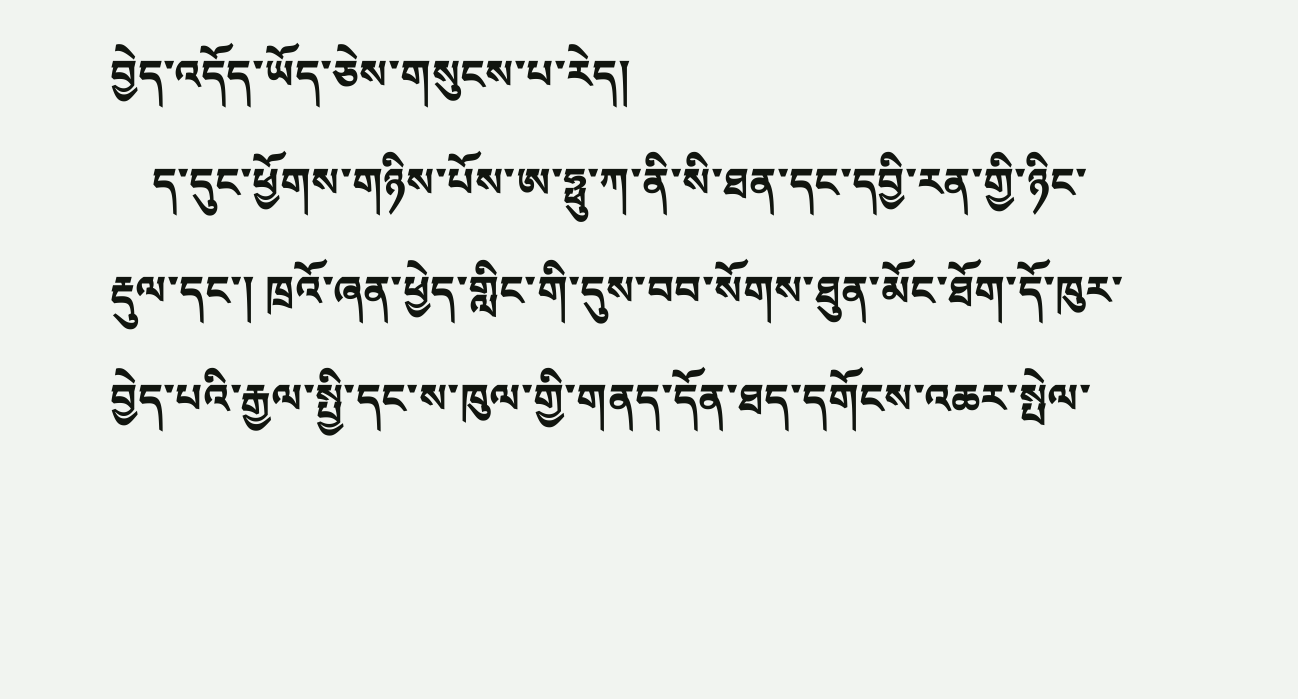བྱེད་འདོད་ཡོད་ཅེས་གསུངས་པ་རེད།
    ད་དུང་ཕྱོགས་གཉིས་པོས་ཨ་ཧྥུ་ཀ་ནི་སི་ཐན་དང་དབྱི་རན་གྱི་ཉིང་རྡུལ་དང་། ཁྲའོ་ཞན་ཕྱེད་གླིང་གི་དུས་བབ་སོགས་ཐུན་མོང་ཐོག་དོ་ཁུར་བྱེད་པའི་རྒྱལ་སྤྱི་དང་ས་ཁུལ་གྱི་གནད་དོན་ཐད་དགོངས་འཆར་སྤེལ་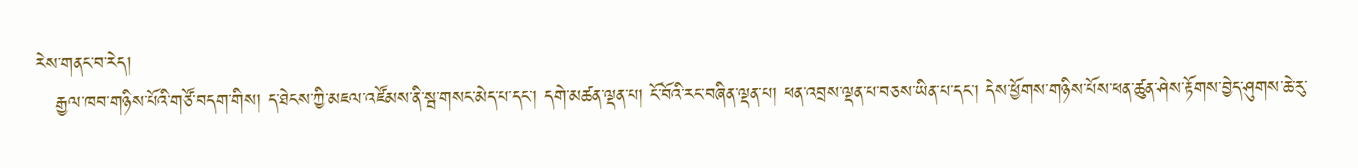རེས་གནང་བ་རེད།
   རྒྱལ་ཁབ་གཉིས་པོའི་གཙོ་བདག་གིས། ད་ཐེངས་ཀྱི་མཇལ་འཛོམས་ནི་སྦ་གསང་མེད་པ་དང་། དགེ་མཚན་ལྡན་པ། ངོ་བོའི་རང་བཞིན་ལྡན་པ། ཕན་འབྲས་ལྡན་པ་བཅས་ཡིན་པ་དང་། དེས་ཕྱོགས་གཉིས་པོས་ཕན་ཚུན་ཤེས་རྟོགས་བྱེད་ཤུགས་ཆེ་རུ་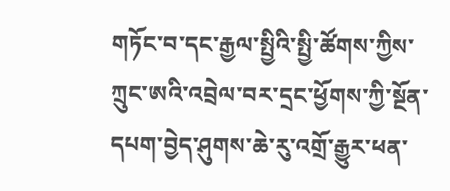གཏོང་བ་དང་རྒྱལ་སྤྱིའི་སྤྱི་ཚོགས་ཀྱིས་ཀྲུང་ཨའི་འབྲེལ་བར་དྲང་ཕྱོགས་ཀྱི་སྔོན་དཔག་བྱེད་ཤུགས་ཆེ་རུ་འགྲོ་རྒྱུར་ཕན་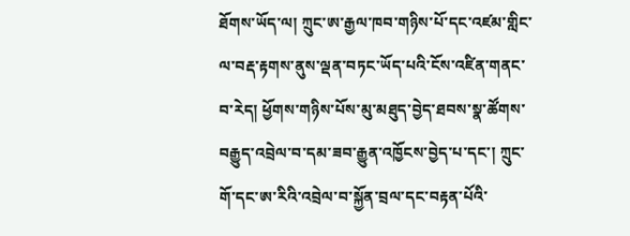ཐོགས་ཡོད་ལ། ཀྲུང་ཨ་རྒྱལ་ཁབ་གཉིས་པོ་དང་འཛམ་གླིང་ལ་བརྡ་རྟགས་ནུས་ལྡན་བཏང་ཡོད་པའི་ངོས་འཛིན་གནང་བ་རེད། ཕྱོགས་གཉིས་པོས་མུ་མཐུད་བྱེད་ཐབས་སྣ་ཚོགས་བརྒྱུད་འབྲེལ་བ་དམ་ཟབ་རྒྱུན་འཁྱོངས་བྱེད་པ་དང་། ཀྲུང་གོ་དང་ཨ་རིའི་འབྲེལ་བ་སྐྱོན་བྲལ་དང་བརྟན་པོའི་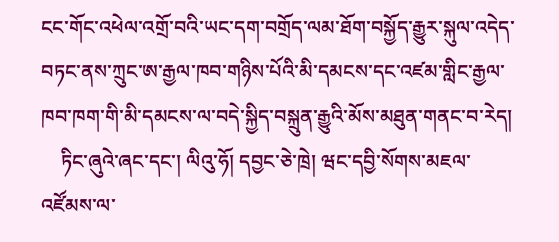ངང་གོང་འཕེལ་འགྲོ་བའི་ཡང་དག་བགྲོད་ལམ་ཐོག་བསྐྱོད་རྒྱུར་སྐུལ་འདེད་བཏང་ནས་ཀྲུང་ཨ་རྒྱལ་ཁབ་གཉིས་པོའི་མི་དམངས་དང་འཛམ་གླིང་རྒྱལ་ཁབ་ཁག་གི་མི་དམངས་ལ་བདེ་སྐྱིད་བསྐྲུན་རྒྱུའི་མོས་མཐུན་གནང་བ་རེད།
    ཏིང་ཞུའེ་ཞང་དང་། ལིའུ་ཧོ། དབྱང་ཅེ་ཁྲེ། ཝང་དབྱི་སོགས་མཇལ་འཛོམས་ལ་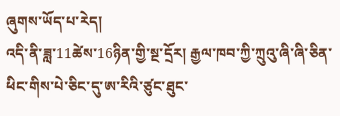ཞུགས་ཡོད་པ་རེད།
འདི་ནི་ཟླ་11ཚེས་16ཉིན་གྱི་སྔ་དྲོར། རྒྱལ་ཁབ་ཀྱི་ཀྲུའུ་ཞི་ཞི་ཅིན་ཕིང་གིས་པེ་ཅིང་དུ་ཨ་རིའི་ཙུང་ཐུང་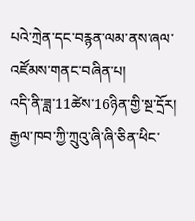པའེ་ཀྲེན་དང་བརྙན་ལམ་ནས་ཞལ་འཛོམས་གནང་བཞིན་པ།
འདི་ནི་ཟླ་11ཚེས་16ཉིན་གྱི་སྔ་དྲོར། རྒྱལ་ཁབ་ཀྱི་ཀྲུའུ་ཞི་ཞི་ཅིན་ཕིང་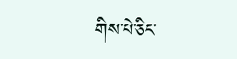གིས་པེ་ཅིང་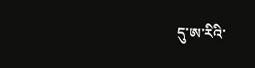དུ་ཨ་རིའི་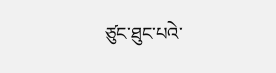ཙུང་ཐུང་པའེ་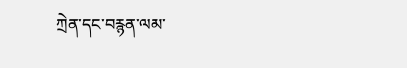ཀྲེན་དང་བརྙན་ལམ་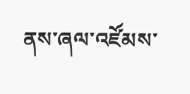ནས་ཞལ་འཛོམས་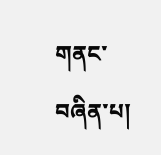གནང་བཞིན་པ།